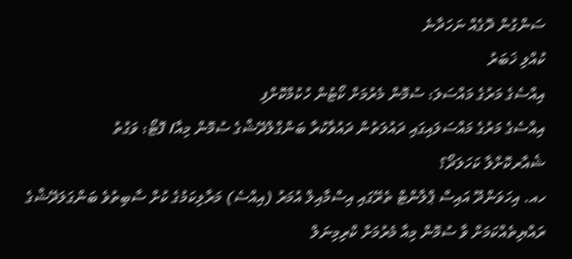ސަންގުން ދޮގެއް ނަހަދާނެ
ކުއްލި ޚަބަރު
އިއްސެގެ މަރުގެ މައްސަލަ: ސުމޮން މެރުމަށް ކޯޓުން ހުކުމްކޮށްފި
އިއްސެގެ މަރުގެ މައްސަލައިގައި ދައުލަތުން ދައުވާކުރާ ބަންގްލްދޭޝްގެ ސުމޮން މިއާ/ ފޮޓޯ: ވަގުތު
ޝެއާރކޮށްލާ ކަހަލަދޯ؟
ހއ. އިހަވަންދޫ އައިސް ޕްލާންޓް ތެރޭގައި އިސްމާއިލް އުމަރު (އިއްސެ) މަރާލިކަމުގެ ކުށް ސާބިތުވެ ބަންގަލަދޭޝްގެ ރައްޔިތެއްކަމަށް ވާ ސުމޮން މިއާ މެރުމަށް ކްރިމިނަލް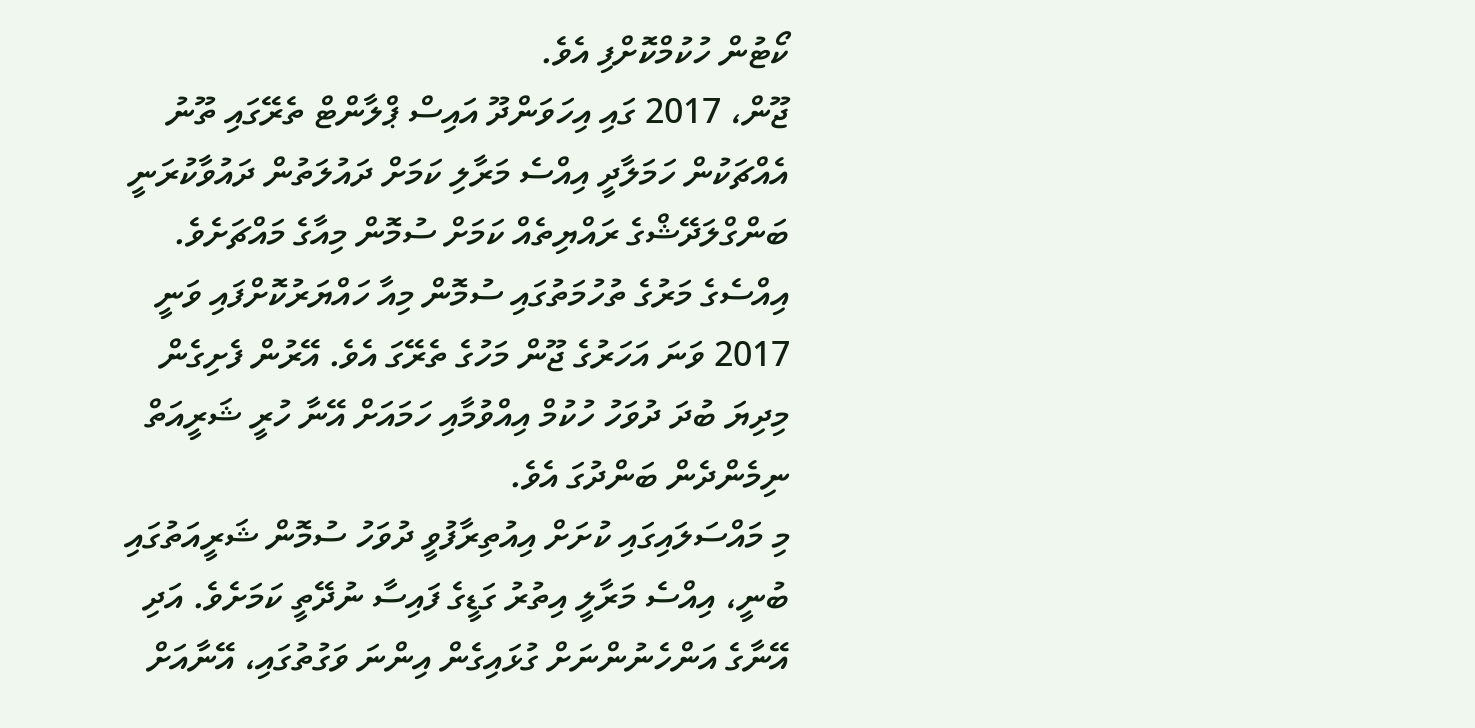ކޯޓުން ހުކުމްކޮށްފި އެވެ.
ޖޫން، 2017 ގައި އިހަވަންދޫ އައިސް ޕްލާންޓް ތެރޭގައި ތޫނު އެއްޗަކުން ހަމަލާދީ އިއްސެ މަރާލި ކަމަށް ދައުލަތުން ދައުވާކުރަނީ ބަންގްލަދޭޝްގެ ރައްޔިތެއް ކަމަށް ސުމޮން މިއާގެ މައްޗަށެވެ. އިއްސެގެ މަރުގެ ތުހުމަތުގައި ސުމޮން މިއާ ހައްޔަރުކޮށްފައި ވަނީ 2017 ވަނަ އަހަރުގެ ޖޫން މަހުގެ ތެރޭގަ އެވެ. އޭރުން ފެށިގެން މިދިޔަ ބުދަ ދުވަހު ހުކުމް އިއްވުމާއި ހަމައަށް އޭނާ ހުރީ ޝަރީއަތް ނިމެންދެން ބަންދުގަ އެވެ.
މި މައްސަލައިގައި ކުށަށް އިއުތިރާފުވީ ދުވަހު ސުމޮން ޝަރީއަތުގައި ބުނީ، އިއްސެ މަރާލީ އިތުރު ގަޑީގެ ފައިސާ ނުދޭތީ ކަމަށެވެ. އަދި އޭނާގެ އަންހެނުންނަށް ގުޅައިގެން އިންނަ ވަގުތުގައި، އޭނާއަށް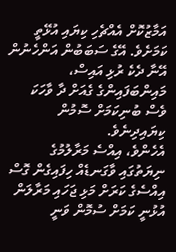އަމާޒުކޮށް އެއްޗެހި ކިޔައި އުޅޭތީ ކަމަށެވެ. އޭގެ ސަބަބުން އަންހެނުން އޭނާ ދެކެ ރުޅި އައިސް، މައިންބަފައިންގެ ގެއަށް ދާ ވާހަކަ ވެސް ބުނިކަމަށް ސޮމުން ކިޔައިދިނެވެ.
އެހެންވެ، އިއްސެ މަރާލުމުގެ ނިޔަތުގައި ވާގަނޑެއް ހިފައިގެން ގޮސް އިއްސެގެ ކަރަށް މަޅި ޖަހައި މަރާލަން އުޅުނީ ކަމަށް ސުމޮން ވަނީ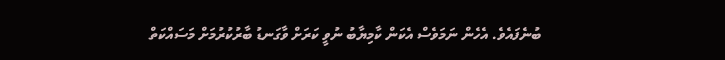ބުނެފައެވެ. އެހެން ނަމަވެސް އެކަން ކާމިޔާބު ނުވީ ކަރަށް ވާގަނޑު ބާރުކުރުމަށް މަސައްކަތް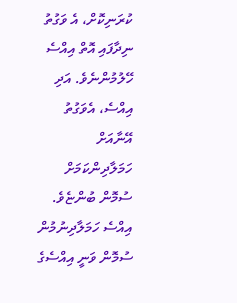ކުރަނިކޮށް، އެ ވަގުތު ނިދާފައި އޮތް އިއްސެ ހޭލުމުންނެވެ. އަދި އިއްސެ، އެވަގުތު އޭނާއަށް ހަމަލާދިންކަމަށް ސުމޮން ބުންޏެވެ.
އިއްސެ ހަމަލާދިނުމުން ސުމޮން ވަނީ އިއްސެގެ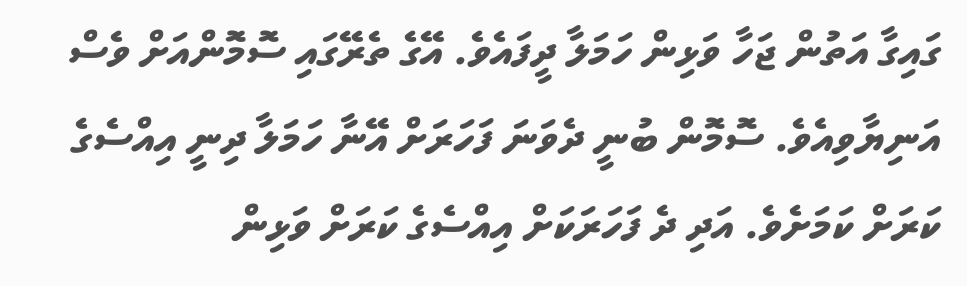ގައިގާ އަތުން ޖަހާ ވަޅިން ހަމަލާ ދީފައެވެ. އޭގެ ތެރޭގައި ސޮމޮންއަށް ވެސް އަނިޔާވިއެވެ. ސޮމޮން ބުނީ ދެވަނަ ފަހަރަށް އޭނާ ހަމަލާ ދިނީ އިއްސެގެ ކަރަށް ކަމަށެވެ. އަދި ދެ ފަހަރަކަށް އިއްސެގެ ކަރަށް ވަޅިން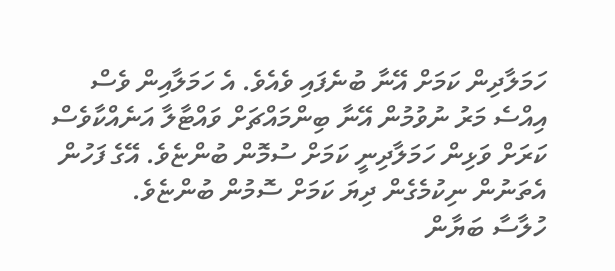ހަމަލާދިން ކަމަށް އޭނާ ބުނެފައި ވެއެވެ. އެ ހަމަލާއިން ވެސް އިއްސެ މަރު ނުވުމުން އޭނާ ބިންމައްޗަށް ވައްޓާލާ އަނެއްކާވެސް ކަރަށް ވަޅިން ހަމަލާދިނީ ކަމަށް ސުމޮން ބުންޏެވެ. އޭގެ ފަހުން އެތަނުން ނިކުމެގެން ދިޔަ ކަމަށް ސޮމުން ބުންޏެވެ.
ހުލާސާ ބަޔާން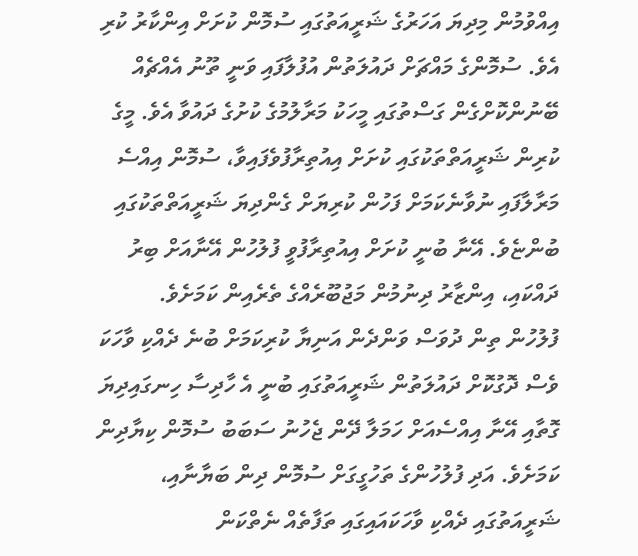އިއްވުމުން މިދިޔަ އަހަރުގެ ޝަރީއަތުގައި ސުމޮން ކުށަށް އިންކާރު ކުރި އެވެ. ސުމޮންގެ މައްޗަށް ދައުލަތުން އުފުލާފައި ވަނީ ތޫނު އެއްޗެއް ބޭނުންކޮށްގެން ގަސްތުގައި މީހަކު މަރާލުމުގެ ކުށުގެ ދައުވާ އެވެ. މީގެ ކުރިން ޝަރީއަތްތަކުގައި ކުށަށް އިއުތިރާފުވެފައިވާ، ސުމޮން އިއްސެ މަރާލާފައި ނުވާނެކަމަށް ފަހުން ކުރިޔަށް ގެންދިޔަ ޝަރީއަތްތަކުގައި ބުންޏެވެ. އޭނާ ބުނީ ކުށަށް އިއުތިރާފުވީ ފުލުހުން އޭނާއަށް ބިރު ދައްކައި، އިންޒާރު ދިނުމުން މަޖުބޫރެއްގެ ތެރެއިން ކަމަށެވެ.
ފުލުހުން ތިން ދުވަސް ވަންދެން އަނިޔާ ކުރިކަމަށް ބުނެ ދެއްކި ވާހަކަ ވެސް ދޮގުކޮށް ދައުލަތުން ޝަރީއަތުގައި ބުނީ އެ ހާދިސާ ހިނގައިދިޔަ ގޮތާއި އޭނާ އިއްސެއަށް ހަމަލާ ދޭން ޖެހުނު ސަބަބު ސުމޮން ކިޔާދިން ކަމަށެވެ. އަދި ފުލުހުންގެ ތަހުގީގަށް ސުމޮން ދިން ބަޔާނާއި، ޝަރީއަތުގައި ދެއްކި ވާހަކައައިގައި ތަފާތެއް ނެތްކަން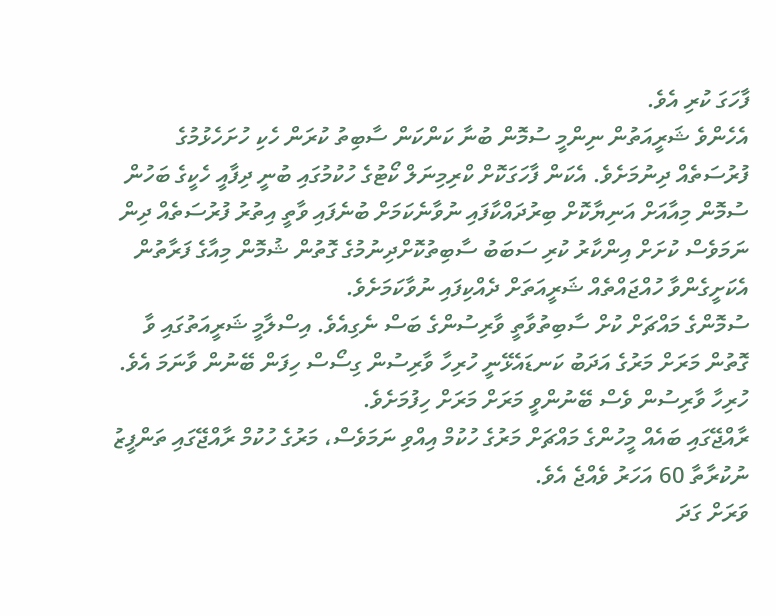ފާހަގަ ކުރި އެވެ.
އެހެންވެ ޝަރީއަތުން ނިންމީ ސުމޮން ބުނާ ކަންކަން ސާބިތު ކުރަން ހެކި ހުށަހެޅުމުގެ ފުރުސަތެއް ދިނުމަށެވެ. އެކަން ފާހަގަކޮށް ކްރިމިނަލް ކޯޓުގެ ހުކުމުގައި ބުނީ ދިފާއީ ހެކީގެ ބަހުން ސުމޮން މިއާއަށް އަނިޔާކޮށް ބިރުދައްކާފައި ނުވާނެކަމަށް ބުނެފައި ވާތީ އިތުރު ފުރުސަތެއް ދިން ނަމަވެސް ކުށަށް އިންކާރު ކުރި ސަބަބު ސާބިތުކޮށްދިނުމުގެ ގޮތުން ޝުމޮން މިއާގެ ފަރާތުން އެކަށީގެންވާ ހުއްޖައްތެއް ޝަރީއަތަށް ދެއްކިފައި ނުވާކަމަށެވެ.
ސުމޮންގެ މައްޗަށް ކުށް ސާބިތުވާތީ ވާރިސުންގެ ބަސް ނެގިއެވެ. އިސްލާމީ ޝަރީއަތުގައި ވާ ގޮތުން މަރަށް މަރުގެ އަދަބު ކަނޑައެޅޭނީ ހުރިހާ ވާރިސުން ގިސޯސް ހިފަން ބޭނުން ވާނަމަ އެވެ. ހުރިހާ ވާރިސުން ވެސް ބޭނުންވީ މަރަށް މަރަށް ހިފުމަށެވެ.
ރާއްޖޭގައި ބައެއް މީހުންގެ މައްޗަށް މަރުގެ ހުކުމް އިއްވި ނަމަވެސް، މަރުގެ ހުކުމް ރާއްޖޭގައި ތަންފީޒު ނުކުރާތާ 60 އަހަރު ވެއްޖެ އެވެ.
ވަރަށް ގަދަ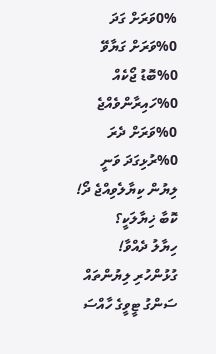0%ވަރަށް ގަދަ 0%ވަރަށް ގަޔާވޭ 0%ބޮޑު ޖޯކެއް 0%ހައިރާންވެއްޖެ 0%ވަރަށް ދެރަ 0%ރުޅިގަދަ ވަނީ
ލިޔުން ކިޔާލެވިއްޖެ ދޯ! ކޮބާ ޚިޔާލަކީ؟
ހިޔާލު ދެއްވާ!
ގުޅުންހުރި ލިޔުންތައް
ސަންގު ޓީވީގެ ހާއްސަ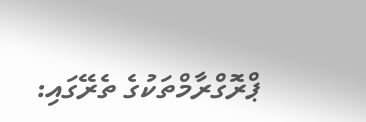ޕްރޮގްރާމްތަކުގެ ތެރޭގައި: